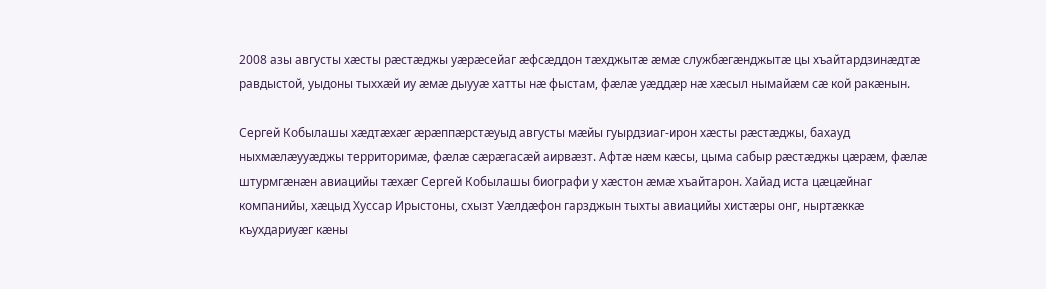2008 азы августы хæсты рæстæджы уæрæсейаг æфсæддон тæхджытæ æмæ службæгæнджытæ цы хъайтардзинæдтæ равдыстой, уыдоны тыххæй иу æмæ дыууæ хатты нæ фыстам, фæлæ уæддæр нæ хæсыл нымайæм сæ кой ракæнын.

Сергей Кобылашы хæдтæхæг æрæппæрстæуыд августы мæйы гуырдзиаг-ирон хæсты рæстæджы, бахауд ныхмæлæууæджы территоримæ, фæлæ сæрæгасæй аирвæзт. Афтæ нæм кæсы, цыма сабыр рæстæджы цæрæм, фæлæ штурмгæнæн авиацийы тæхæг Сергей Кобылашы биографи у хæстон æмæ хъайтарон. Хайад иста цæцæйнаг компанийы, хæцыд Хуссар Ирыстоны, схызт Уæлдæфон гарзджын тыхты авиацийы хистæры онг, ныртæккæ къухдариуæг кæны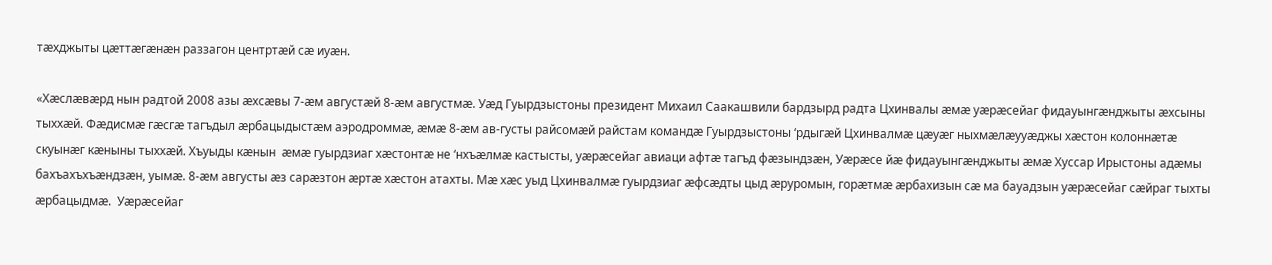тæхджыты цæттæгæнæн раззагон центртæй сæ иуæн.

«Хæслæвæрд нын радтой 2008 азы æхсæвы 7-æм августæй 8-æм августмæ. Уæд Гуырдзыстоны президент Михаил Саакашвили бардзырд радта Цхинвалы æмæ уæрæсейаг фидауынгæнджыты æхсыны тыххæй. Фæдисмæ гæсгæ тагъдыл æрбацыдыстæм аэродроммæ, æмæ 8-æм ав-густы райсомæй райстам командæ Гуырдзыстоны ‘рдыгæй Цхинвалмæ цæуæг ныхмæлæууæджы хæстон колоннæтæ скуынæг кæныны тыххæй. Хъуыды кæнын  æмæ гуырдзиаг хæстонтæ не ‘нхъæлмæ кастысты, уæрæсейаг авиаци афтæ тагъд фæзындзæн, Уæрæсе йæ фидауынгæнджыты æмæ Хуссар Ирыстоны адæмы бахъахъхъæндзæн, уымæ. 8-æм августы æз сарæзтон æртæ хæстон атахты. Мæ хæс уыд Цхинвалмæ гуырдзиаг æфсæдты цыд æруромын, горæтмæ æрбахизын сæ ма бауадзын уæрæсейаг сæйраг тыхты æрбацыдмæ.  Уæрæсейаг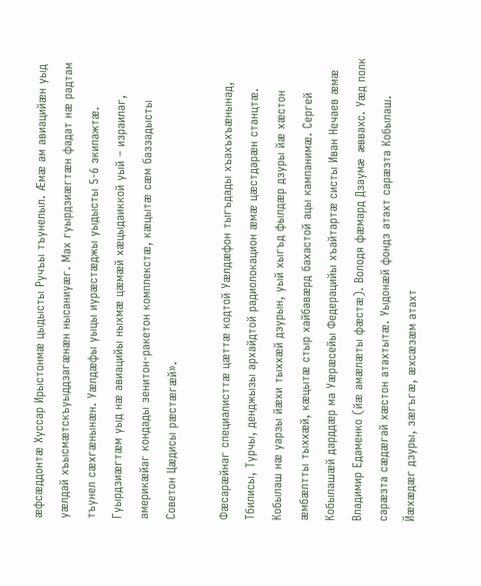æфсæддонтæ Хуссар Ирыстонмæ цыдысты Ручъы тъунелыл. Æмæ ам авиацийæн уыд уæлдай хъысмæтскъуыддзагæнæн нысаниуæг. Мах гуырдзиæгтæн фадат нæ радтам тъунел сæхгæнынæн. Уæлдæфы уыцы иурæстæджы уыдысты 5-6 экипажтæ. Гуырдзиæгтæм уыд нæ авиацийы ныхмæ цæмæй хæцыдаиккой уый – израилаг, америкæйаг кондады зенитон-ракетон комплекстæ, кæцытæ сæм баззадысты Советон Цæдисы рæстæгæй».

Фæсарæйнаг специалисттæ цæттæ кодтой Уæлдæфон тыгъдады хъахъхъæнынад,  Тбилисы, Турчы, денджызы архайдтой радиолокацион æмæ цæстдарæн станцтæ. Кобылаш нæ уарзы йæхи тыххæй дзурын, уый хыгъд фылдæр дзуры йæ хæстон æмбæлтты тыххæй, кæцытæ стыр хайбавæрд бахастой ацы кампанимæ. Сергей Кобылашæй дарддæр ма Уæрæсейы Федерацийы хъайтартæ систы Иван Нечаев æмæ Владимир Едаменко (йæ амæлæты фæстæ). Володя фæмард Дзаумæ æввахс. Уæд полк сарæзта сæдæгай хæстон атахтытæ. Уыдонæй фондз атахт сарæзта Кобылаш. Йæхæдæг дзуры, зæгъгæ, æхсæзæм атахт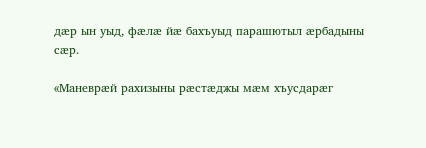дæр ын уыд, фæлæ йæ бахъуыд парашютыл æрбадыны сæр.

«Маневрæй рахизыны рæстæджы мæм хъусдарæг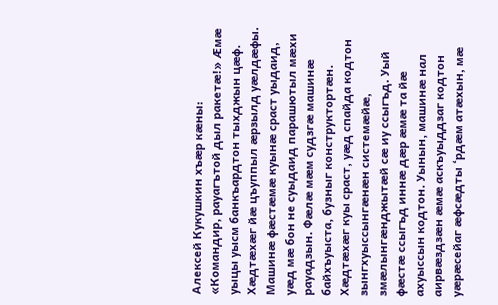Алексей Кукушкин хъæр кæны: «Командир, рауагътой дыл ракетæ!» Æмæ уыцы уысм банкъардтон тыхджын цæф. Хæдтæхæг йæ цъуппыл æрзылд уæлдæфы. Машинæ фæстæмæ куынæ сраст уыдаид, уæд мæ бон не суыдаид парашютыл мæхи рауадзын. Фæлæ мæм судзгæ машинæ байхъуыста, бузныг конструктортæн. Хæдтæхæг куы сраст, уæд спайда кодтон зынгхуыссынгæнæн системæйæ, змæлынгæнджытæй сæ иу ссыгъд. Уый фæстæ ссыгъд иннæ дæр æмæ та йæ ахуыссын кодтон. Уынын, машинæ нал аирвæздзæн æмæ аскъуыддзаг кодтон уæрæсейаг æфсæдты ‘рдæм атæхын, мæ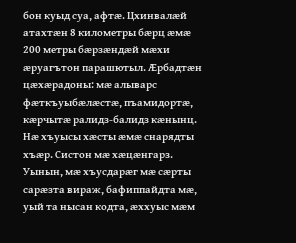бон куыд суа, афтæ. Цхинвалæй атахтæн 8 километры бæрц æмæ 200 метры бæрзæндæй мæхи æруагътон парашютыл. Æрбадтæн цæхæрадоны: мæ алыварс фæткъуыбæлæстæ, пъамидортæ, кæрчытæ ралидз-балидз кæнынц. Нæ хъуысы хæсты æмæ снарядты хъæр. Систон мæ хæцæнгарз. Уынын, мæ хъусдарæг мæ сæрты сарæзта вираж, бафиппайдта мæ, уый та нысан кодта, æххуыс мæм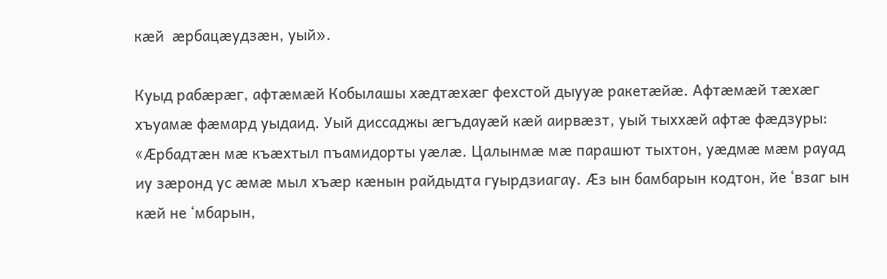кæй  æрбацæудзæн, уый».

Куыд рабæрæг, афтæмæй Кобылашы хæдтæхæг фехстой дыууæ ракетæйæ. Афтæмæй тæхæг хъуамæ фæмард уыдаид. Уый диссаджы æгъдауæй кæй аирвæзт, уый тыххæй афтæ фæдзуры: «Æрбадтæн мæ къæхтыл пъамидорты уæлæ. Цалынмæ мæ парашют тыхтон, уæдмæ мæм рауад иу зæронд ус æмæ мыл хъæр кæнын райдыдта гуырдзиагау. Æз ын бамбарын кодтон, йе ‘взаг ын кæй не ‘мбарын,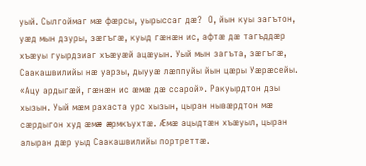уый. Сылгоймаг мæ фæрсы, уырыссаг дæ?  О, йын куы загътон, уæд мын дзуры, зæгъгæ, куыд гæнæн ис, афтæ дæ тагъддæр хъæуы гуырдзиаг хъæуæй ацæуын. Уый мын загъта, зæгъгæ, Саакашвилийы нæ уарзы, дыууæ лæппуйы йын цæры Уæрæсейы. «Ацу ардыгæй, гæнæн ис æмæ дæ ссарой». Ракуырдтон дзы хызын. Уый мæм рахаста урс хызын, цыран нывæрдтон мæ сæрдыгон худ æмæ æрмкъухтæ. Æмæ ацыдтæн хъæуыл, цыран алыран дæр уыд Саакашвилийы портреттæ.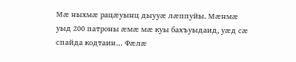Мæ ныхмæ рацæуынц дыууæ лæппуйы. Мæнмæ уыд 200 патроны æмæ мæ куы бахъуыдаид, уæд сæ спайда кодтаин… Фæлæ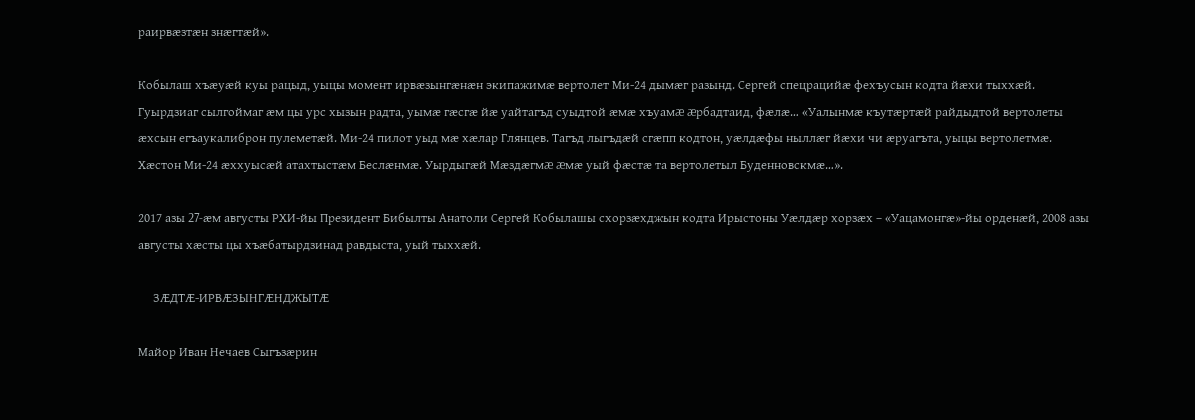раирвæзтæн знæгтæй».

Кобылаш хъæуæй куы рацыд, уыцы момент ирвæзынгæнæн экипажимæ вертолет Ми-24 дымæг разынд. Сергей спецрацийæ фехъусын кодта йæхи тыххæй. Гуырдзиаг сылгоймаг æм цы урс хызын радта, уымæ гæсгæ йæ уайтагъд суыдтой æмæ хъуамæ æрбадтаид, фæлæ… «Уалынмæ къутæртæй райдыдтой вертолеты æхсын егъаукалиброн пулеметæй. Ми-24 пилот уыд мæ хæлар Глянцев. Тагъд лыгъдæй сгæпп кодтон, уæлдæфы ныллæг йæхи чи æруагъта, уыцы вертолетмæ. Хæстон Ми-24 æххуысæй атахтыстæм Беслæнмæ. Уырдыгæй Мæздæгмæ æмæ уый фæстæ та вертолетыл Буденновскмæ…».

2017 азы 27-æм августы РХИ-йы Президент Бибылты Анатоли Сергей Кобылашы схорзæхджын кодта Ирыстоны Уæлдæр хорзæх – «Уацамонгæ»-йы орденæй, 2008 азы августы хæсты цы хъæбатырдзинад равдыста, уый тыххæй.

     ЗÆДТÆ-ИРВÆЗЫНГÆНДЖЫТÆ

Майор Иван Нечаев Сыгъзæрин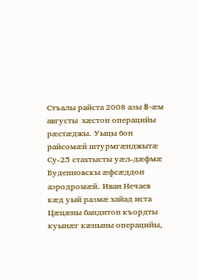Стъалы райста 2008 азы 8-æм августы  хæстон операцийы рæстæджы. Уыцы бон райсомæй штурмгæнджытæ Су-25 стахтысты уæл-дæфмæ Буденновскы æфсæддон аэродромæй. Иван Нечаев кæд уый размæ хайад иста Цæцæны бандитон къордты куынæг кæныны операцийы,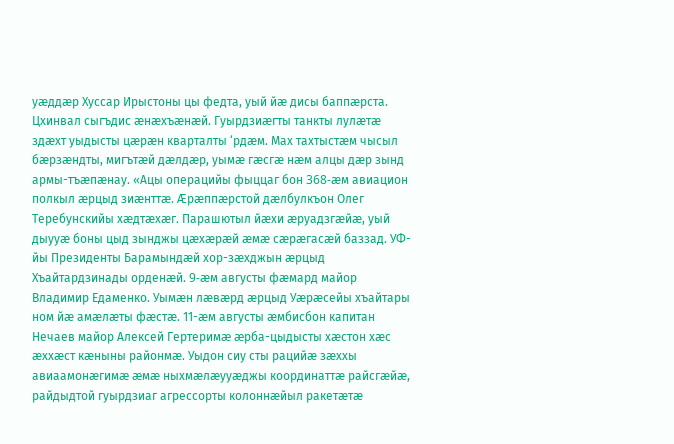уæддæр Хуссар Ирыстоны цы федта, уый йæ дисы баппæрста. Цхинвал сыгъдис æнæхъæнæй. Гуырдзиæгты танкты лулæтæ здæхт уыдысты цæрæн кварталты ‘рдæм. Мах тахтыстæм чысыл бæрзæндты, мигътæй дæлдæр, уымæ гæсгæ нæм алцы дæр зынд армы-тъæпæнау. «Ацы операцийы фыццаг бон 368-æм авиацион полкыл æрцыд зиæнттæ. Æрæппæрстой дæлбулкъон Олег Теребунскийы хæдтæхæг. Парашютыл йæхи æруадзгæйæ, уый дыууæ боны цыд зынджы цæхæрæй æмæ сæрæгасæй баззад. УФ-йы Президенты Барамындæй хор-зæхджын æрцыд Хъайтардзинады орденæй. 9-æм августы фæмард майор Владимир Едаменко. Уымæн лæвæрд æрцыд Уæрæсейы хъайтары ном йæ амæлæты фæстæ. 11-æм августы æмбисбон капитан Нечаев майор Алексей Гертеримæ æрба-цыдысты хæстон хæс æххæст кæныны районмæ. Уыдон сиу сты рацийæ зæххы авиаамонæгимæ æмæ ныхмæлæууæджы координаттæ райсгæйæ, райдыдтой гуырдзиаг агрессорты колоннæйыл ракетæтæ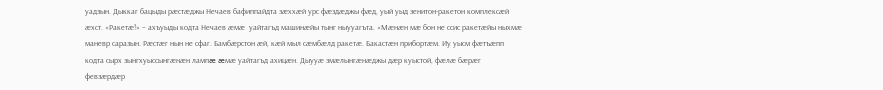уадзын. Дыккаг бацыды рæстæджы Нечаев бафиппайдта зæххæй урс фæздæджы фæд, уый уыд зенитон-ракетон комплексæй æхст. «Ракетæ!» – ахъуыды кодта Нечаев æмæ  уайтагъд машинæйы тынг ныууагъта. «Мæнæн мæ бон не ссис ракетæйы ныхмæ маневр саразын. Рæстæг нын не сфаг. Бамбæрстон æй, кæй мыл сæмбæлд ракетæ. Бакастæн прибортæм. Иу уысм фæтъæпп кодта сырх зынгхуыссынгæнæн лампæ æмæ уайтагъд ахицæн. Дыууæ змæлынгæнæджы дæр куыстой, фæлæ бæрæг февзæрдæр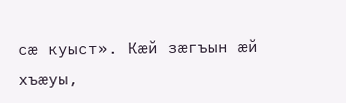сæ куыст». Кæй зæгъын æй хъæуы,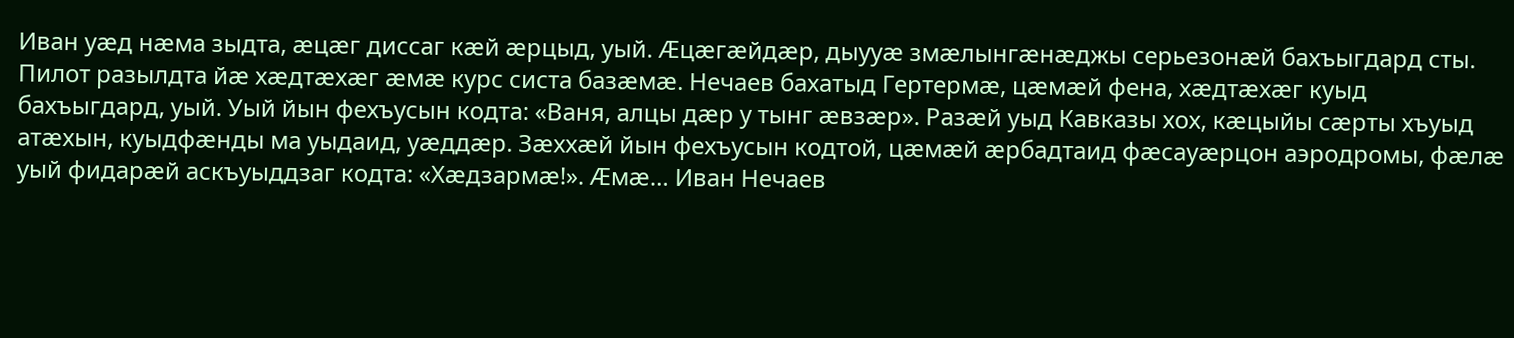Иван уæд нæма зыдта, æцæг диссаг кæй æрцыд, уый. Æцæгæйдæр, дыууæ змæлынгæнæджы серьезонæй бахъыгдард сты.  Пилот разылдта йæ хæдтæхæг æмæ курс систа базæмæ. Нечаев бахатыд Гертермæ, цæмæй фена, хæдтæхæг куыд бахъыгдард, уый. Уый йын фехъусын кодта: «Ваня, алцы дæр у тынг æвзæр». Разæй уыд Кавказы хох, кæцыйы сæрты хъуыд атæхын, куыдфæнды ма уыдаид, уæддæр. Зæххæй йын фехъусын кодтой, цæмæй æрбадтаид фæсауæрцон аэродромы, фæлæ уый фидарæй аскъуыддзаг кодта: «Хæдзармæ!». Æмæ… Иван Нечаев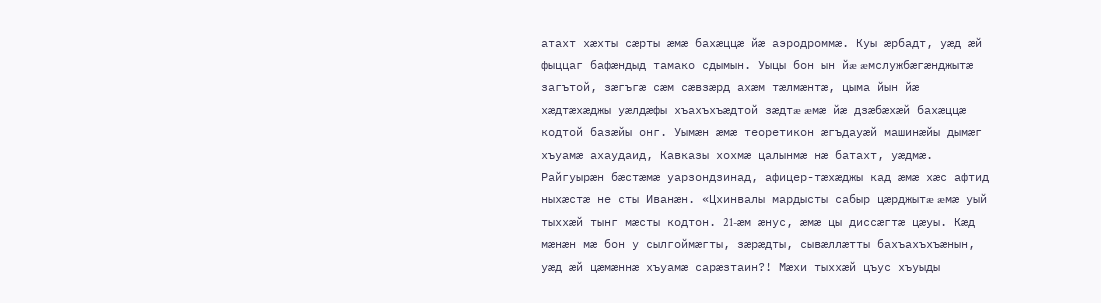атахт хæхты сæрты æмæ бахæццæ йæ аэродроммæ. Куы æрбадт, уæд æй фыццаг бафæндыд тамако сдымын. Уыцы бон ын йæ æмслужбæгæнджытæ загътой, зæгъгæ сæм сæвзæрд ахæм тæлмæнтæ, цыма йын йæ хæдтæхæджы уæлдæфы хъахъхъæдтой зæдтæ æмæ йæ дзæбæхæй бахæццæ кодтой базæйы онг. Уымæн æмæ теоретикон æгъдауæй машинæйы дымæг хъуамæ ахаудаид, Кавказы хохмæ цалынмæ нæ батахт, уæдмæ. Райгуырæн бæстæмæ уарзондзинад, афицер-тæхæджы кад æмæ хæс афтид ныхæстæ не сты Иванæн. «Цхинвалы мардысты сабыр цæрджытæ æмæ уый тыххæй тынг мæсты кодтон. 21-æм æнус, æмæ цы диссæгтæ цæуы. Кæд мæнæн мæ бон у сылгоймæгты, зæрæдты, сывæллæтты бахъахъхъæнын, уæд æй цæмæннæ хъуамæ сарæзтаин?! Мæхи тыххæй цъус хъуыды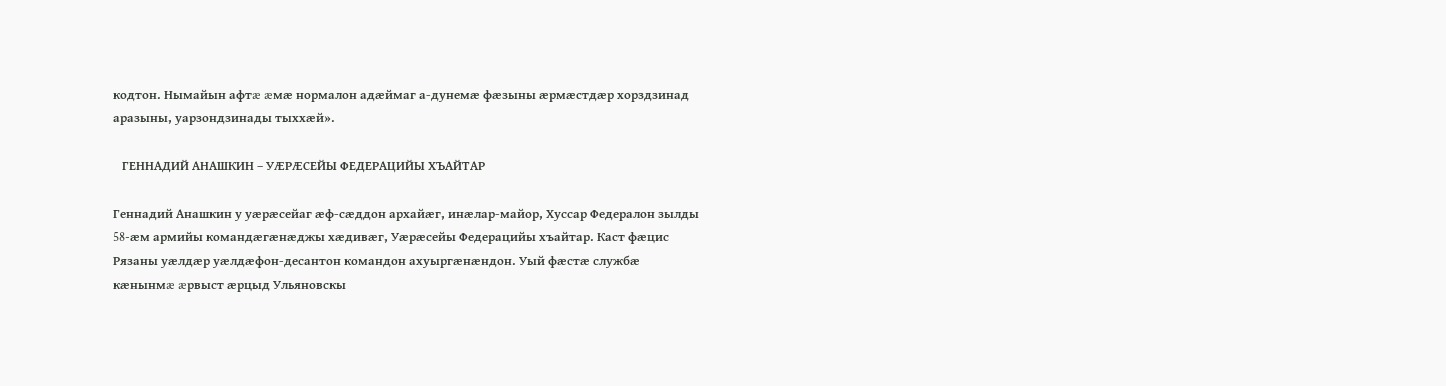кодтон. Нымайын афтæ æмæ нормалон адæймаг а-дунемæ фæзыны æрмæстдæр хорздзинад аразыны, уарзондзинады тыххæй».

   ГЕННАДИЙ АНАШКИН – УÆРÆСЕЙЫ ФЕДЕРАЦИЙЫ ХЪАЙТАР

Геннадий Анашкин у уæрæсейаг æф-сæддон архайæг, инæлар-майор, Хуссар Федералон зылды 58-æм армийы командæгæнæджы хæдивæг, Уæрæсейы Федерацийы хъайтар. Каст фæцис Рязаны уæлдæр уæлдæфон-десантон командон ахуыргæнæндон. Уый фæстæ службæ кæнынмæ æрвыст æрцыд Ульяновскы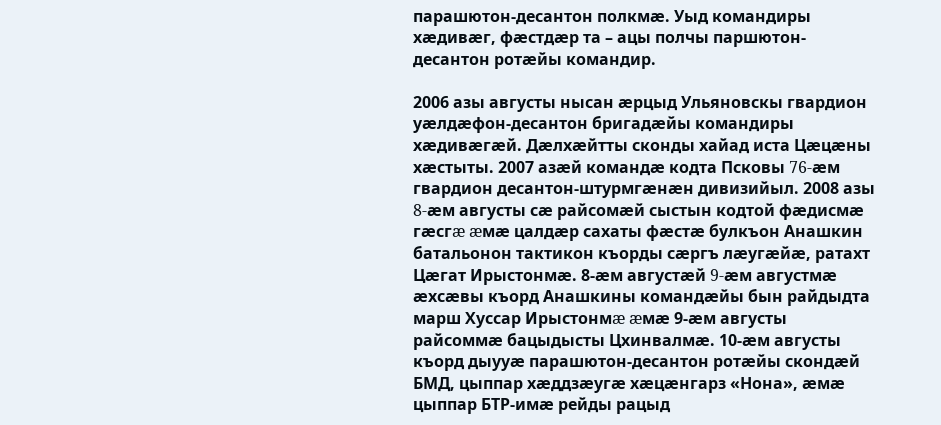парашютон-десантон полкмæ. Уыд командиры хæдивæг, фæстдæр та – ацы полчы паршютон-десантон ротæйы командир.

2006 азы августы нысан æрцыд Ульяновскы гвардион уæлдæфон-десантон бригадæйы командиры хæдивæгæй. Дæлхæйтты сконды хайад иста Цæцæны хæстыты. 2007 азæй командæ кодта Псковы 76-æм гвардион десантон-штурмгæнæн дивизийыл. 2008 азы 8-æм августы сæ райсомæй сыстын кодтой фæдисмæ гæсгæ æмæ цалдæр сахаты фæстæ булкъон Анашкин батальонон тактикон къорды сæргъ лæугæйæ, ратахт Цæгат Ирыстонмæ. 8-æм августæй 9-æм августмæ æхсæвы къорд Анашкины командæйы бын райдыдта марш Хуссар Ирыстонмæ æмæ 9-æм августы райсоммæ бацыдысты Цхинвалмæ. 10-æм августы къорд дыууæ парашютон-десантон ротæйы скондæй БМД, цыппар хæддзæугæ хæцæнгарз «Нона», æмæ цыппар БТР-имæ рейды рацыд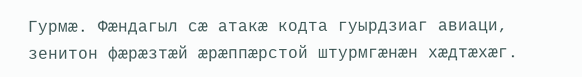Гурмæ. Фæндагыл сæ атакæ кодта гуырдзиаг авиаци, зенитон фæрæзтæй æрæппæрстой штурмгæнæн хæдтæхæг.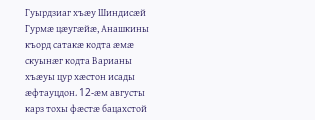Гуырдзиаг хъæу Шиндисæй Гурмæ цæугæйæ, Анашкины къорд сатакæ кодта æмæ скуынæг кодта Варианы хъæуы цур хæстон исады æфтауцдон. 12-æм августы карз тохы фæстæ бацахстой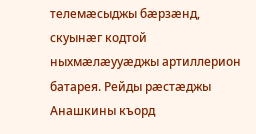телемæсыджы бæрзæнд, скуынæг кодтой ныхмæлæууæджы артиллерион батарея. Рейды рæстæджы Анашкины къорд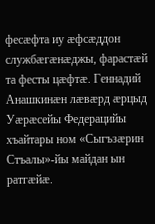фесæфта иу æфсæддон службæгæнæджы, фарастæй та фесты цæфтæ. Геннадий Анашкинæн лæвæрд æрцыд Уæрæсейы Федерацийы хъайтары ном «Сыгъзæрин Стъалы»-йы майдан ын ратгæйæ.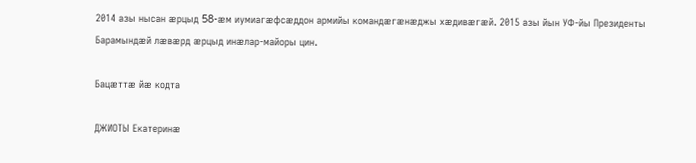2014 азы нысан æрцыд 58-æм иумиагæфсæддон армийы командæгæнæджы хæдивæгæй. 2015 азы йын УФ-йы Президенты Барамындæй лæвæрд æрцыд инæлар-майоры цин.

Бацæттæ йæ кодта

ДЖИОТЫ Екатеринæ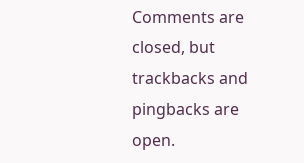Comments are closed, but trackbacks and pingbacks are open.